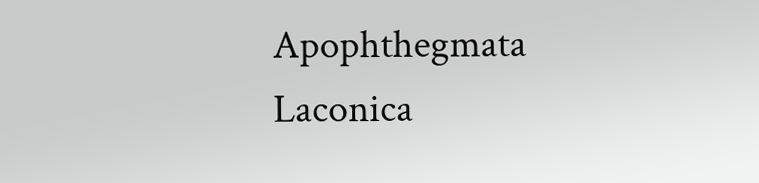Apophthegmata Laconica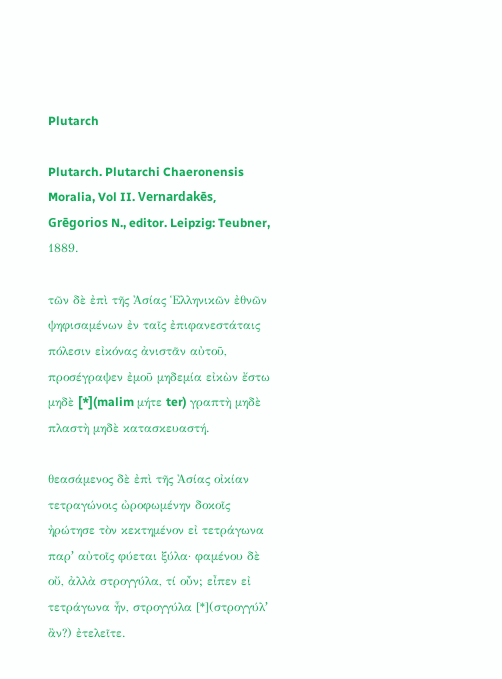Plutarch

Plutarch. Plutarchi Chaeronensis Moralia, Vol II. Vernardakēs, Grēgorios N., editor. Leipzig: Teubner, 1889.

τῶν δὲ ἐπὶ τῆς Ἀσίας Ἑλληνικῶν ἐθνῶν ψηφισαμένων ἐν ταῖς ἐπιφανεστάταις πόλεσιν εἰκόνας ἀνιστᾶν αὐτοῦ, προσέγραψεν ἐμοῦ μηδεμία εἰκὼν ἔστω μηδὲ [*](malim μήτε ter) γραπτὴ μηδὲ πλαστὴ μηδὲ κατασκευαστή.

θεασάμενος δὲ ἐπὶ τῆς Ἀσίας οἰκίαν τετραγώνοις ὠροφωμένην δοκοῖς ἠρώτησε τὸν κεκτημένον εἰ τετράγωνα παρʼ αὐτοῖς φύεται ξύλα· φαμένου δὲ οὔ, ἀλλὰ στρογγύλα, τί οὖν; εἶπεν εἰ τετράγωνα ἦν, στρογγύλα [*](στρογγύλʼ ἂν?) ἐτελεῖτε.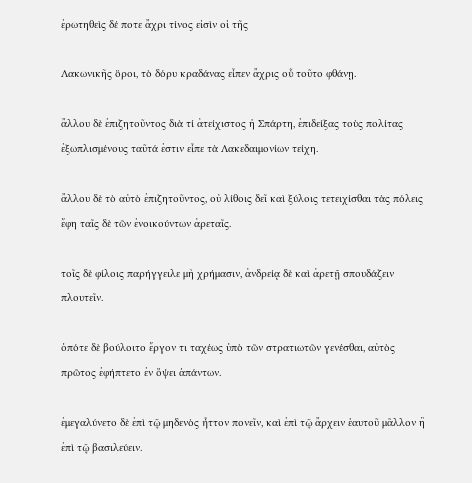ἐρωτηθεὶς δέ ποτε ἄχρι τίνος εἰσὶν οἱ τῆς

Λακωνικῆς ὅροι, τὸ δόρυ κραδάνας εἶπεν ἄχρις οὗ τοῦτο φθάνῃ.

ἄλλου δὲ ἐπιζητοῦντος διὰ τί ἀτείχιστος ἡ Σπάρτη, ἐπιδείξας τοὺς πολίτας ἐξωπλισμένους ταῦτά ἐστιν εἶπε τὰ Λακεδαιμονίων τείχη.

ἄλλου δὲ τὸ αὐτὸ ἐπιζητοῦντος, οὐ λίθοις δεῖ καὶ ξύλοις τετειχίσθαι τὰς πόλεις ἔφη ταῖς δὲ τῶν ἐνοικούντων ἀρεταῖς.

τοῖς δὲ φίλοις παρήγγειλε μὴ χρήμασιν, ἀνδρείᾳ δὲ καὶ ἀρετῇ σπουδάζειν πλουτεῖν.

ὁπότε δὲ βούλοιτο ἔργον τι ταχέως ὑπὸ τῶν στρατιωτῶν γενέσθαι, αὐτὸς πρῶτος ἐφήπτετο ἐν ὄψει ἁπάντων.

ἐμεγαλύνετο δὲ ἐπὶ τῷ μηδενὸς ἧττον πονεῖν, καὶ ἐπὶ τῷ ἄρχειν ἑαυτοῦ μᾶλλον ἢ ἐπὶ τῷ βασιλεύειν.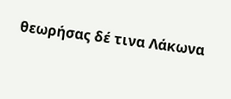θεωρήσας δέ τινα Λάκωνα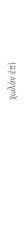χωλὸν ἐπὶ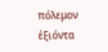πόλεμον ἐξιόντα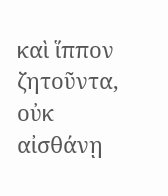καὶ ἵππον ζητοῦντα, οὐκ αἰσθάνῃ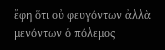ἔφη ὅτι οὐ φευγόντων ἀλλὰ μενόντων ὁ πόλεμος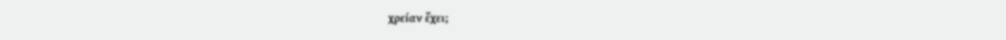χρείαν ἔχει;